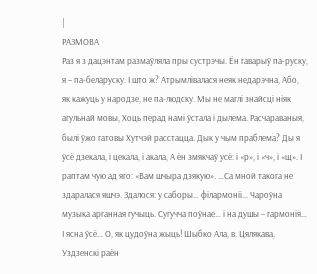|
РАЗМОВА
Раз я з дацэнтам размаўляла пры сустрэчы. Ён гаварыў па-руску, я – па-беларуску. І што ж? Атрымлівалася неяк недарэчна, Або, як кажуць у народзе, не па-людску. Мы не маглі знайсці ніяк агульнай мовы, Хоць перад намі ўстала і дылема. Расчараваныя, былі ўжо гатовы Хутчэй расстацца. Дык у чым праблема? Ды я ўсё дзекала, і цекала, і акала, А ён змякчаў усё: і «р», і «ч», і «щ». І раптам чую ад яго: «Вам шчыра дзякую». …Са мной такога не здаралася яшчэ. Здалося: у саборы… філармоніі… Чароўна музыка арганная гучыць. Сугучча поўнае… і на душы – гармонія… І ясна ўсё… О, як цудоўна жыць! Шыбко Ала, в. Цялякава, Уздзенскі раён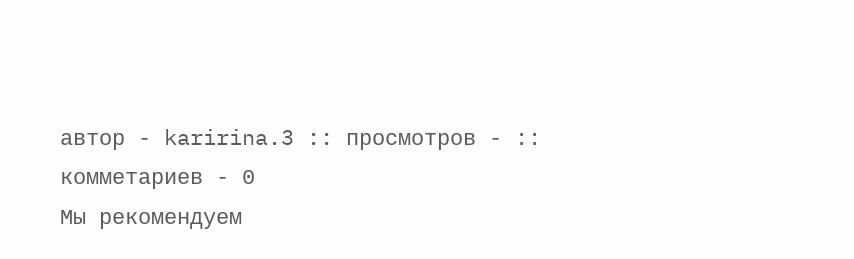автор - karirina.3 :: просмотров - :: комметариев - 0
Мы рекомендуем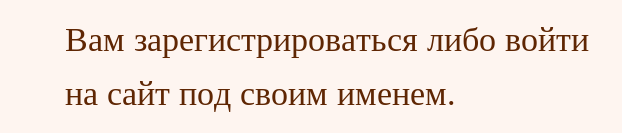Вам зарегистрироваться либо войти на сайт под своим именем.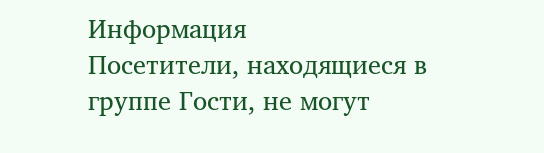Информация
Посетители, находящиеся в группе Гости, не могут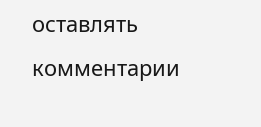оставлять комментарии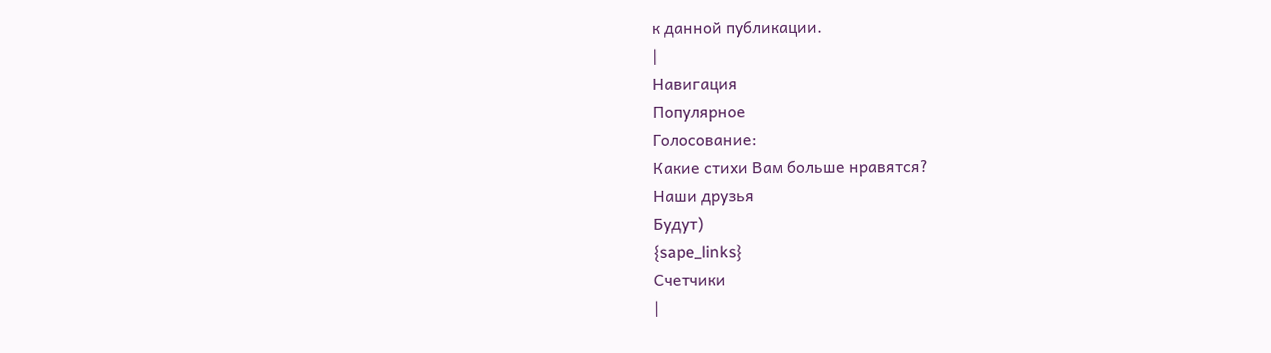к данной публикации.
|
Навигация
Популярное
Голосование:
Какие стихи Вам больше нравятся?
Наши друзья
Будут)
{sape_links}
Счетчики
|